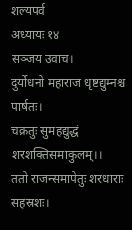शल्यपर्व
अध्यायः १४
सञ्जय उवाच।
दुर्योधनो महाराज धृष्टद्युम्नश्च पार्षतः।
चक्रतुः सुमहद्युद्धं शरशक्तिसमाकुलम्।।
ततो राजन्समापेतुः शरधाराः सहस्रशः।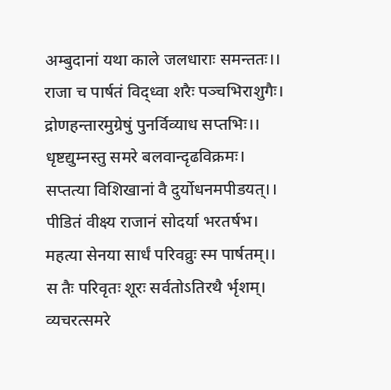अम्बुदानां यथा काले जलधाराः समन्ततः।।
राजा च पार्षतं विद्ध्वा शरैः पञ्चभिराशुगैः।
द्रोणहन्तारमुग्रेषुं पुनर्विव्याध सप्तभिः।।
धृष्टद्युम्नस्तु समरे बलवान्दृढविक्रमः।
सप्तत्या विशिखानां वै दुर्योधनमपीडयत्।।
पीडितं वीक्ष्य राजानं सोदर्या भरतर्षभ।
महत्या सेनया सार्धं परिवव्रुः स्म पार्षतम्।।
स तैः परिवृतः शूरः सर्वतोऽतिरथै र्भृशम्।
व्यचरत्समरे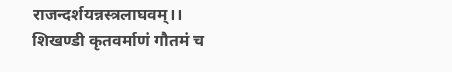राजन्दर्शयन्नस्त्रलाघवम्।।
शिखण्डी कृतवर्माणं गौतमं च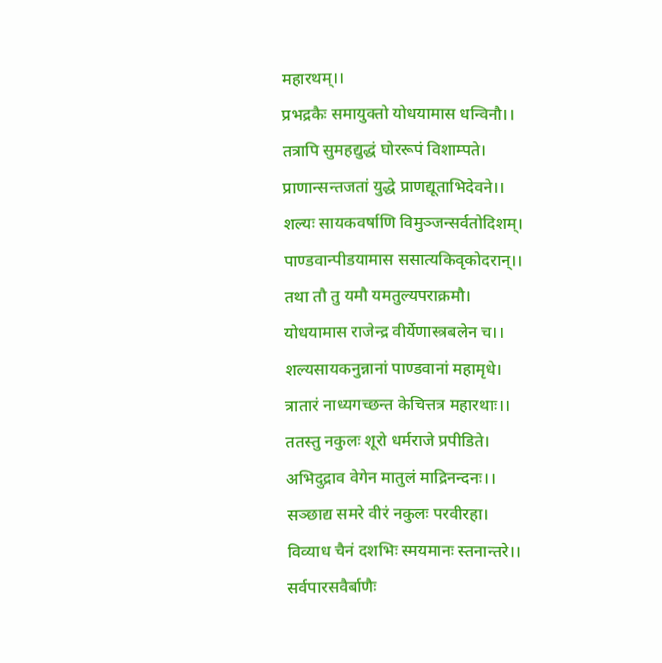महारथम्।।
प्रभद्रकैः समायुक्तो योधयामास धन्विनौ।।
तत्रापि सुमहद्युद्धं घोररूपं विशाम्पते।
प्राणान्सन्तजतां युद्धे प्राणद्यूताभिदेवने।।
शल्यः सायकवर्षाणि विमुञ्जन्सर्वतोदिशम्।
पाण्डवान्पीडयामास ससात्यकिवृकोदरान्।।
तथा तौ तु यमौ यमतुल्यपराक्रमौ।
योधयामास राजेन्द्र वीर्येणास्त्रबलेन च।।
शल्यसायकनुन्नानां पाण्डवानां महामृधे।
त्रातारं नाध्यगच्छन्त केचित्तत्र महारथाः।।
ततस्तु नकुलः शूरो धर्मराजे प्रपीडिते।
अभिदुद्राव वेगेन मातुलं माद्रिनन्दनः।।
सञ्छाद्य समरे वीरं नकुलः परवीरहा।
विव्याध चैनं दशभिः स्मयमानः स्तनान्तरे।।
सर्वपारसवैर्बाणैः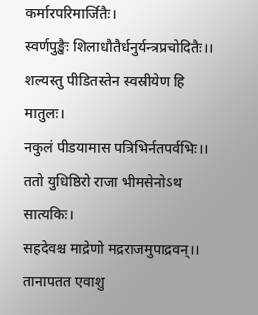कर्मारपरिमार्जितैः।
स्वर्णपुङ्खैः शिलाधौतैर्धनुर्यन्त्रप्रचोदितैः।।
शल्यस्तु पीडितस्तेन स्वस्रीयेण हि मातुलः।
नकुलं पीडयामास पत्रिभिर्नतपर्वभिः।।
ततो युधिष्ठिरो राजा भीमसेनोऽथ सात्यकिः।
सहदेवश्च माद्रेणो मद्रराजमुपाद्रवन्।।
तानापतत एवाशु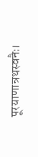पूरयाणान्रथस्वनैः।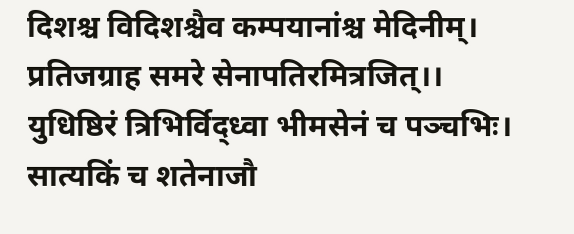दिशश्च विदिशश्चैव कम्पयानांश्च मेदिनीम्।
प्रतिजग्राह समरे सेनापतिरमित्रजित्।।
युधिष्ठिरं त्रिभिर्विद्ध्वा भीमसेनं च पञ्चभिः।
सात्यकिं च शतेनाजौ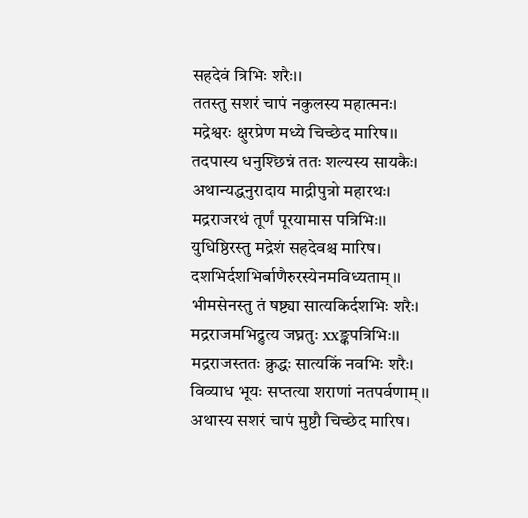सहदेवं त्रिभिः शरैः।।
ततस्तु सशरं चापं नकुलस्य महात्मनः।
मद्रेश्वरः क्षुरप्रेण मध्ये चिच्छेद मारिष।।
तदपास्य धनुश्छिन्नं ततः शल्यस्य सायकैः।
अथान्यद्धनुरादाय माद्रीपुत्रो महारथः।
मद्रराजरथं तूर्णं पूरयामास पत्रिभिः।।
युधिष्ठिरस्तु मद्रेशं सहदेवश्च मारिष।
दशभिर्दशभिर्बाणैरुरस्येनमविध्यताम्।।
भीमसेनस्तु तं षष्ट्या सात्यकिर्दशभिः शरैः।
मद्रराजमभिद्रुत्य जघ्नतुः xxङ्कपत्रिभिः।।
मद्रराजस्ततः क्रुद्धः सात्यकिं नवभिः शरैः।
विव्याध भूयः सप्तत्या शराणां नतपर्वणाम्।।
अथास्य सशरं चापं मुष्टौ चिच्छेद मारिष।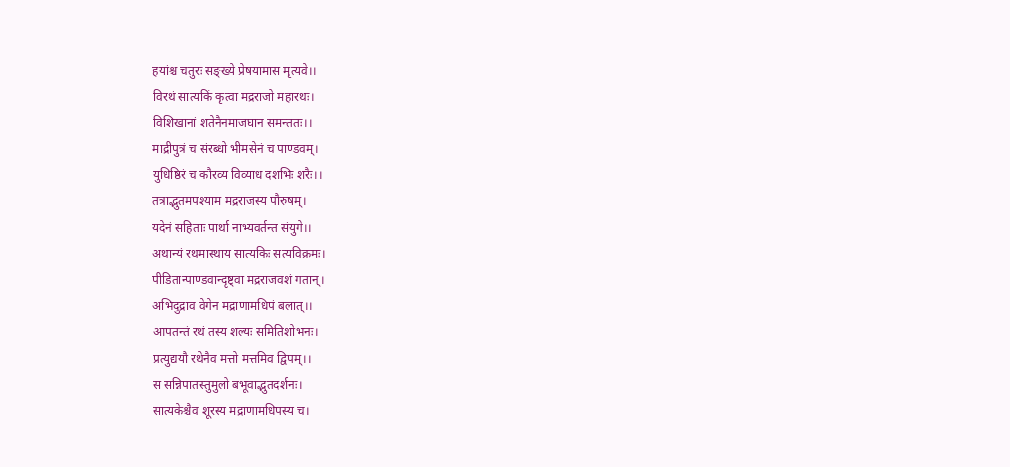हयांश्च चतुरः सङ्ख्ये प्रेषयामास मृत्यवे।।
विरथं सात्यकिं कृत्वा मद्रराजो महारथः।
विशिखानां शतेनैनमाजघान समन्ततः।।
माद्रीपुत्रं च संरब्धो भीमसेनं च पाण्डवम्।
युधिष्ठिरं च कौरव्य विव्याध दशभिः शरैः।।
तत्राद्भुतमपश्याम मद्रराजस्य पौरुषम्।
यदेनं सहिताः पार्था नाभ्यवर्तन्त संयुगे।।
अथान्यं रथमास्थाय सात्यकिः सत्यविक्रमः।
पीडितान्पाण्डवान्दृष्ट्वा मद्रराजवशं गतान्।
अभिदुद्राव वेगेन मद्राणामधिपं बलात्।।
आपतन्तं रथं तस्य शल्यः समितिशोभनः।
प्रत्युद्ययौ रथेनैव मत्तो मत्तमिव द्विपम्।।
स सन्निपातस्तुमुलो बभूवाद्भुतदर्शनः।
सात्यकेश्चैव शूरस्य मद्राणामधिपस्य च।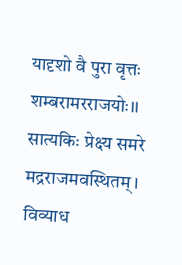यादृशो वै पुरा वृत्तः शम्बरामरराजयोः।।
सात्यकिः प्रेक्ष्य समरे मद्रराजमवस्थितम्।
विव्याध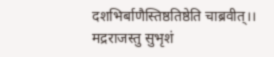दशभिर्बाणैस्तिष्ठतिष्ठेति चाब्रवीत्।।
मद्रराजस्तु सुभृशं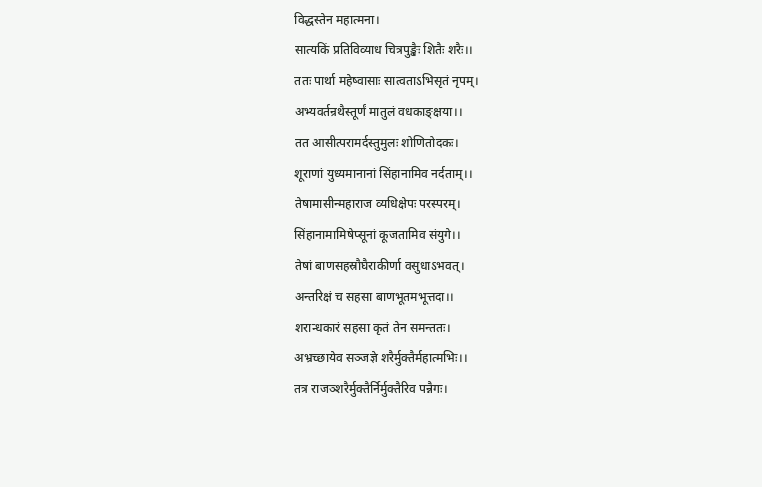विद्धस्तेन महात्मना।
सात्यकिं प्रतिविव्याध चित्रपुङ्खैः शितैः शरैः।।
ततः पार्था महेष्वासाः सात्वताऽभिसृतं नृपम्।
अभ्यवर्तन्रथैस्तूर्णं मातुलं वधकाङ्क्षया।।
तत आसीत्परामर्दस्तुमुलः शोणितोदकः।
शूराणां युध्यमानानां सिंहानामिव नर्दताम्।।
तेषामासीन्महाराज व्यधिक्षेपः परस्परम्।
सिंहानामामिषेप्सूनां कूजतामिव संयुगे।।
तेषां बाणसहस्रौघैराकीर्णा वसुधाऽभवत्।
अन्तरिक्षं च सहसा बाणभूतमभूत्तदा।।
शरान्धकारं सहसा कृतं तेन समन्ततः।
अभ्रच्छायेव सञ्जज्ञे शरैर्मुक्तैर्महात्मभिः।।
तत्र राजञ्शरैर्मुक्तैर्निर्मुक्तैरिव पन्नैगः।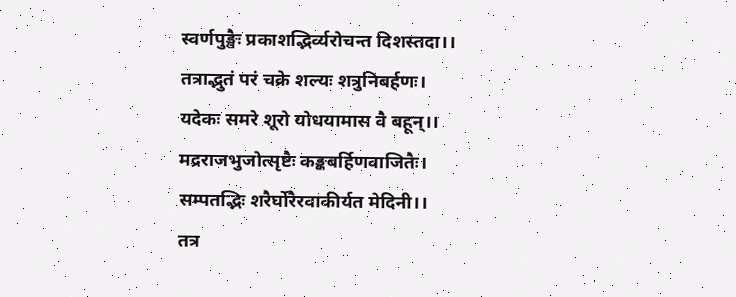स्वर्णपुङ्खैः प्रकाशद्भिर्व्यरोचन्त दिशस्तदा।।
तत्राद्भुतं परं चक्रे शल्यः शत्रुनिबर्हणः।
यदेकः समरे शूरो योधयामास वै बहून्।।
मद्रराजभुजोत्सृष्टैः कङ्कबर्हिणवाजितैः।
सम्पतद्भिः शरैर्घोरैरवाकीर्यत मेदिनी।।
तत्र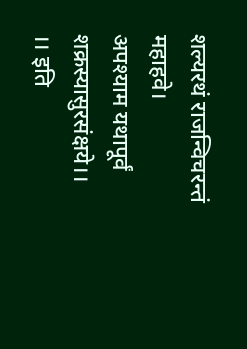शल्यरथं राजन्विचरन्तं महाहवे।
अपश्याम यथापूर्वं शक्रस्यासुरसंक्षये।।
।। इति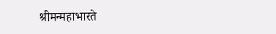श्रीमन्महाभारते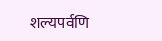शल्यपर्वणि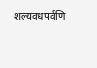शल्यवधपर्वणि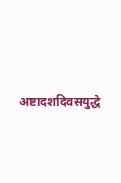अष्टादशदिवसयुद्धे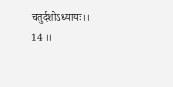चतुर्दशोऽध्यायः।। 14 ।।